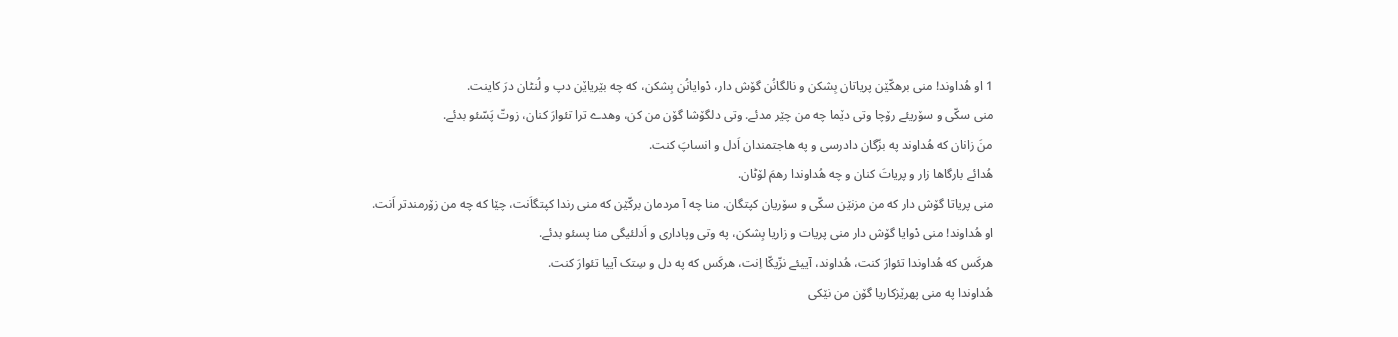1 او هُداوند! منی برهکّێن پریاتان بِشکن و نالگانُن گۆش دار، دْوایانُن بِشکن، که چه بێریاێن دپ و لُنٹان درَ کاینت.
منی سکّی و سۆریئے رۆچا وتی دێما چه من چێر مدئے. وتی دلگۆشا گۆن من کن، وهدے ترا تئوارَ کنان، زوتّ پَسّئو بدئے.
منَ زانان که هُداوند په بزّگان دادرسی و په هاجتمندان اَدل و انساپَ کنت.
هُدائے بارگاها زار و پریاتَ کنان و چه هُداوندا رهمَ لۆٹان.
منی پریاتا گۆش دار که من مزنێن سکّی و سۆریان کپتگان. منا چه آ مردمان برکّێن که منی رندا کپتگاَنت، چێا که چه من زۆرمندتر اَنت.
او هُداوند! منی دْوایا گۆش دار منی پریات و زاریا بِشکن، په وتی وپاداری و اَدلئیگی منا پسئو بدئے.
هرکَس که هُداوندا تئوارَ کنت، هُداوند، آییئے نزّیکّا اِنت، هرکَس که په دل و سِتک آییا تئوارَ کنت.
هُداوندا په منی پهرێزکاریا گۆن من نێکی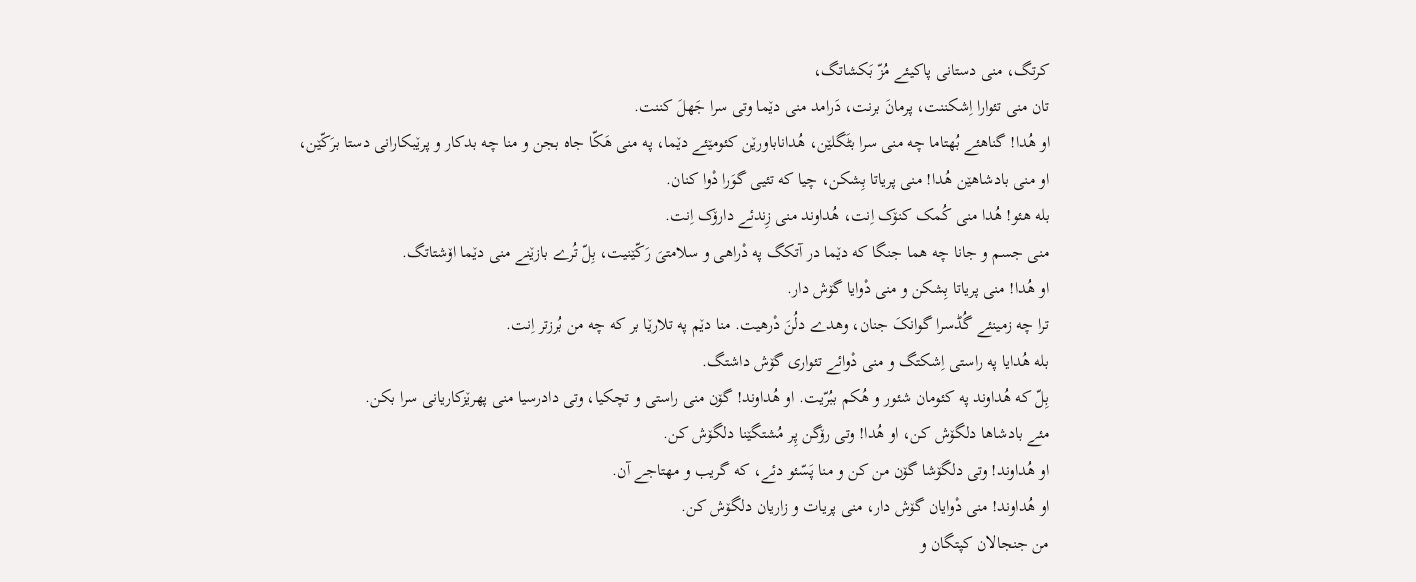کرتگ، منی دستانی پاکیئے مُزّ بَکشاتگ،
تان منی تئوارا اِشکننت، پرمانَ برنت، دَرامد منی دێما وتی سرا جَهلَ کننت.
او هُدا! گناهئے بُهتاما چه منی سرا بٹَگلێن، هُداناباورێن کئومێئے دێما، په منی هَکّا جاه بجن و منا چه بدکار و پرێبکارانی دستا برَکّێن،
او منی بادشاهێن هُدا! منی پریاتا بِشکن، چیا که تئیی گوَرا دْوا کنان.
بله هئو! هُدا منی کُمک کنۆک اِنت، هُداوند منی زِندئے دارۆک اِنت.
منی جسم و جانا چه هما جنگا که دێما در آتکگ په دْراهی و سلامتیَ رَکّێنیت، بِلّ تُرے بازێنے منی دێما اۆشتاتگ.
او هُدا! منی پریاتا بِشکن و منی دْوایا گۆش دار.
ترا چه زمینئے گُڈسرا گوانکَ جنان، وهدے دلُنَ دْرهیت. منا دێم په تلارێا بر که چه من بُرزتر اِنت.
بله هُدایا په راستی اِشکتگ و منی دْوائے تئواری گۆش داشتگ.
بِلّ که هُداوند په کئومان شئور و هُکم ببُرّیت. او هُداوند! گۆن منی راستی و تچکیا، وتی دادرسیا منی پهرێزکاریانی سرا بکن.
مئے بادشاها دلگۆش کن، او هُدا! وتی رۆگن پِر مُشتگێنا دلگۆش کن.
او هُداوند! وتی دلگۆشا گۆن من کن و منا پَسّئو دئے، که گریب و مهتاجے آن.
او هُداوند! منی دْوایان گۆش دار، منی پریات و زاریان دلگۆش کن.
من جنجالان کپتگان و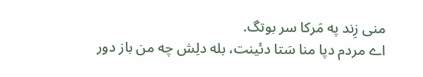منی زِند په مَرکا سر بوتگ.
اے مردم دپا منا سَتا دئینت، بله دلِش چه من باز دور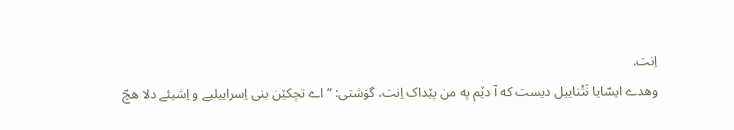اِنت.
وهدے ایسّایا نَتْناییل دیست که آ دێم په من پێداک اِنت، گوَشتی: ”اے تچکێن بنی اِسراییلیے و اِشیئے دلا هچّ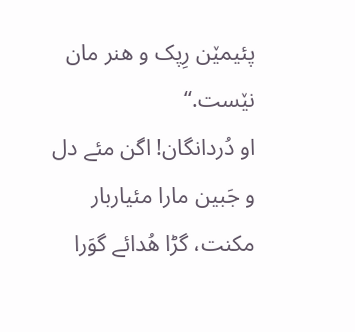پئیمێن رِپک و هنر مان نێست.“
او دُردانگان! اگن مئے دل و جَبین مارا مئیاربار مکنت، گڑا هُدائے گوَرا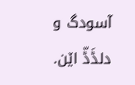آسودگ و دلڈَڈّ اێن.